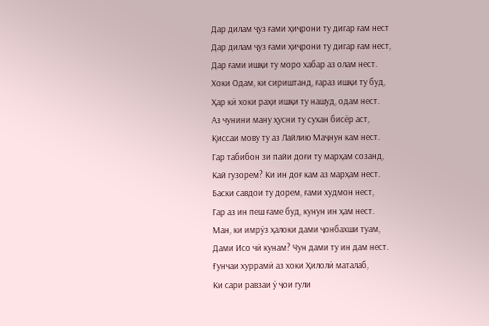Дар дилам ҷуз ғами ҳиҷрони ту дигар ғам нест
Дар дилам ҷуз ғами ҳиҷрони ту дигар ғам нест,
Дар ғами ишқи ту моро хабар аз олам нест.
Хоки Одам, ки сириштанд, ғараз ишқи ту буд,
Ҳар кӣ хоки раҳи ишқи ту нашуд, одам нест.
Аз чунини ману ҳусни ту сухан бисёр аст,
Қиссаи мову ту аз Лайлию Маҷнун кам нест.
Гар табибон зи пайи доғи ту марҳам созанд,
Кай гузорем? Ки ин доғ кам аз марҳам нест.
Баски савдои ту дорем, ғами худмон нест,
Гар аз ин пеш ғаме буд, кунун ин ҳам нест.
Ман, ки имрӯз ҳалоки дами ҷонбахши туам,
Дами Исо чӣ кунам? Чун дами ту ин дам нест.
Ғунчаи хуррамӣ аз хоки Ҳилолӣ маталаб,
Ки сари равзаи ӯ ҷои гули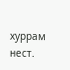хуррам нест.